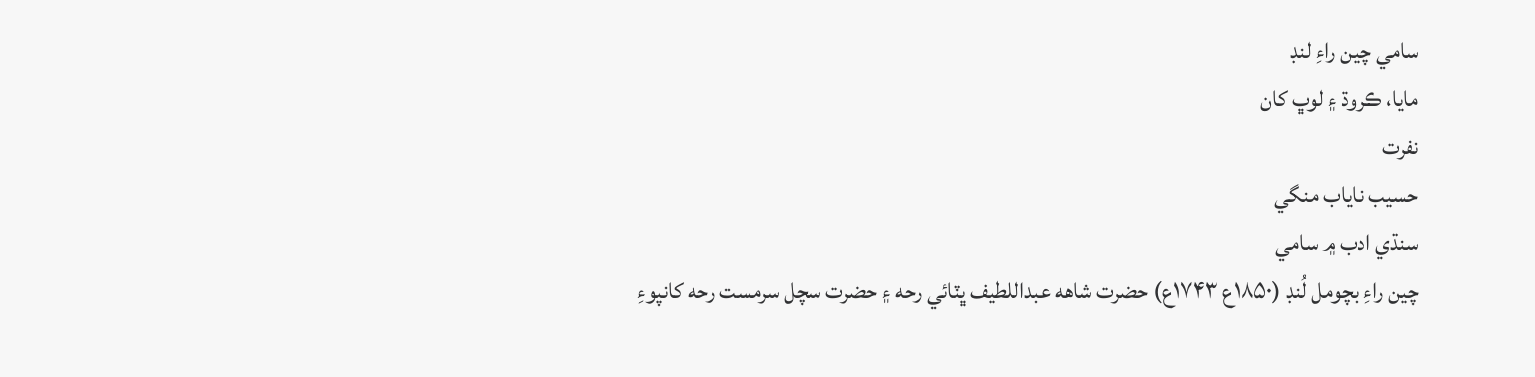سامي چين راءِ لنڊ
مايا، ڪروڌ ۽ لوڀ کان
نفرت
حسيب ناياب منگي
سنڌي ادب ۾ سامي
چين راءِ بچومل لُنڊ (۱۸۵۰ع ۱۷۴۳ع) حضرت شاهه عبداللطيف ڀٽائي رحه ۽ حضرت سچل سرمست رحه کانپوءِ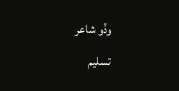وڏو شاعر
تسليم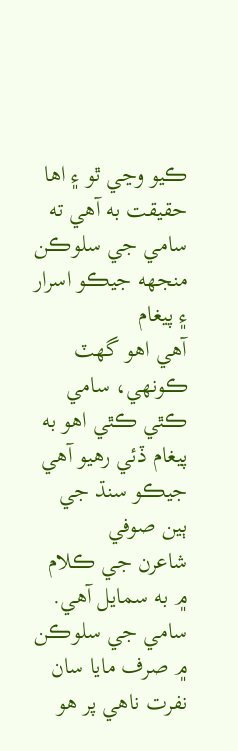ڪيو وڃي ٿو ۽ اها حقيقت به آهي ته سامي جي سلوڪن منجهه جيڪو اسرار ۽ پيغام
آهي اهو گهٽ ڪونهي، سامي ڪٿي ڪٿي اهو به پيغام ڏئي رهيو آهي جيڪو سنڌ جي ٻين صوفي
شاعرن جي ڪلام ۾ به سمايل آهي. سامي جي سلوڪن ۾ صرف مايا سان نفرت ناهي پر هو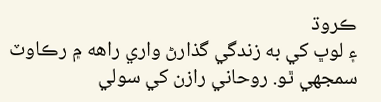ڪروڌ
۽ لوڀ کي به زندگي گذارڻ واري راهه ۾ رڪاوٽ سمجهي ٿو. روحاني رازن کي سولي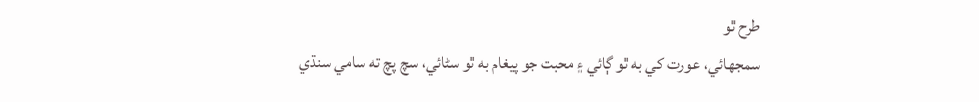طرح ٿو
سمجهائي، عورت کي به ٿو ڳائي ۽ محبت جو پيغام به ٿو سڻائي، سچ پچ ته سامي سنڌي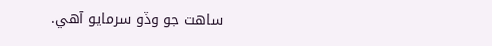ساهت جو وڏو سرمايو آهي.